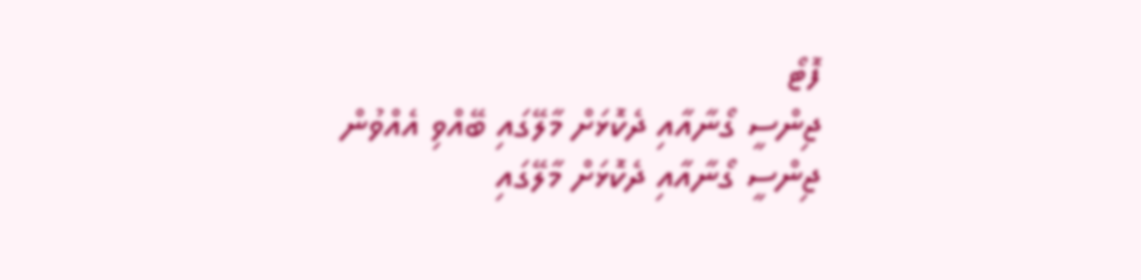ފޮޓޯ
ޖިންސީ ގޯނާއާއި ދެކޮޅަށް މާލޭގައި ބޭއްވި އެއްވުން
ޖިންސީ ގޯނާއާއި ދެކޮޅަށް މާލޭގައި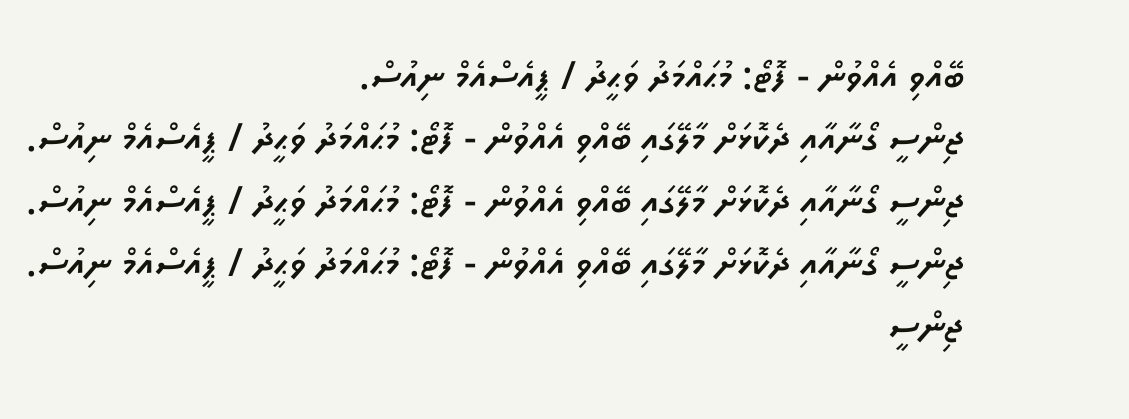ބޭއްވި އެއްވުން - ފޮޓޯ: މުޙައްމަދު ވަޙީދު / ޕީއެސްއެމް ނިއުސް.
ޖިންސީ ގޯނާއާއި ދެކޮޅަށް މާލޭގައި ބޭއްވި އެއްވުން - ފޮޓޯ: މުޙައްމަދު ވަޙީދު / ޕީއެސްއެމް ނިއުސް.
ޖިންސީ ގޯނާއާއި ދެކޮޅަށް މާލޭގައި ބޭއްވި އެއްވުން - ފޮޓޯ: މުޙައްމަދު ވަޙީދު / ޕީއެސްއެމް ނިއުސް.
ޖިންސީ ގޯނާއާއި ދެކޮޅަށް މާލޭގައި ބޭއްވި އެއްވުން - ފޮޓޯ: މުޙައްމަދު ވަޙީދު / ޕީއެސްއެމް ނިއުސް.
ޖިންސީ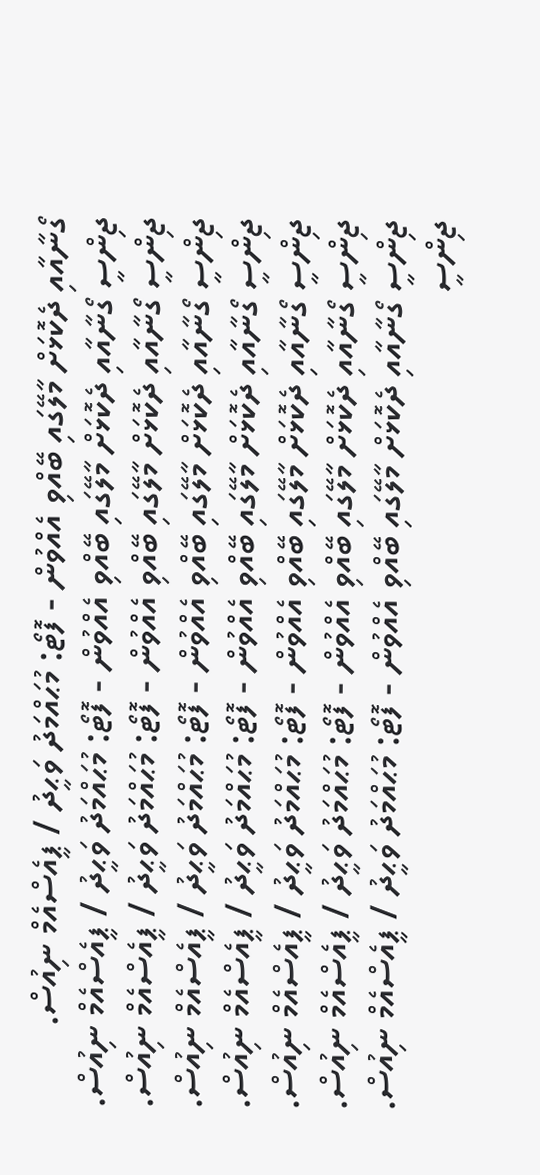ގޯނާއާއި ދެކޮޅަށް މާލޭގައި ބޭއްވި އެއްވުން - ފޮޓޯ: މުޙައްމަދު ވަޙީދު / ޕީއެސްއެމް ނިއުސް.
ޖިންސީ ގޯނާއާއި ދެކޮޅަށް މާލޭގައި ބޭއްވި އެއްވުން - ފޮޓޯ: މުޙައްމަދު ވަޙީދު / ޕީއެސްއެމް ނިއުސް.
ޖިންސީ ގޯނާއާއި ދެކޮޅަށް މާލޭގައި ބޭއްވި އެއްވުން - ފޮޓޯ: މުޙައްމަދު ވަޙީދު / ޕީއެސްއެމް ނިއުސް.
ޖިންސީ ގޯނާއާއި ދެކޮޅަށް މާލޭގައި ބޭއްވި އެއްވުން - ފޮޓޯ: މުޙައްމަދު ވަޙީދު / ޕީއެސްއެމް ނިއުސް.
ޖިންސީ ގޯނާއާއި ދެކޮޅަށް މާލޭގައި ބޭއްވި އެއްވުން - ފޮޓޯ: މުޙައްމަދު ވަޙީދު / ޕީއެސްއެމް ނިއުސް.
ޖިންސީ ގޯނާއާއި ދެކޮޅަށް މާލޭގައި ބޭއްވި އެއްވުން - ފޮޓޯ: މުޙައްމަދު ވަޙީދު / ޕީއެސްއެމް ނިއުސް.
ޖިންސީ ގޯނާއާއި ދެކޮޅަށް މާލޭގައި ބޭއްވި އެއްވުން - ފޮޓޯ: މުޙައްމަދު ވަޙީދު / ޕީއެސްއެމް ނިއުސް.
ޖިންސީ ގޯނާއާއި ދެކޮޅަށް މާލޭގައި ބޭއްވި އެއްވުން - ފޮޓޯ: މުޙައްމަދު ވަޙީދު / ޕީއެސްއެމް ނިއުސް.
ޖިންސީ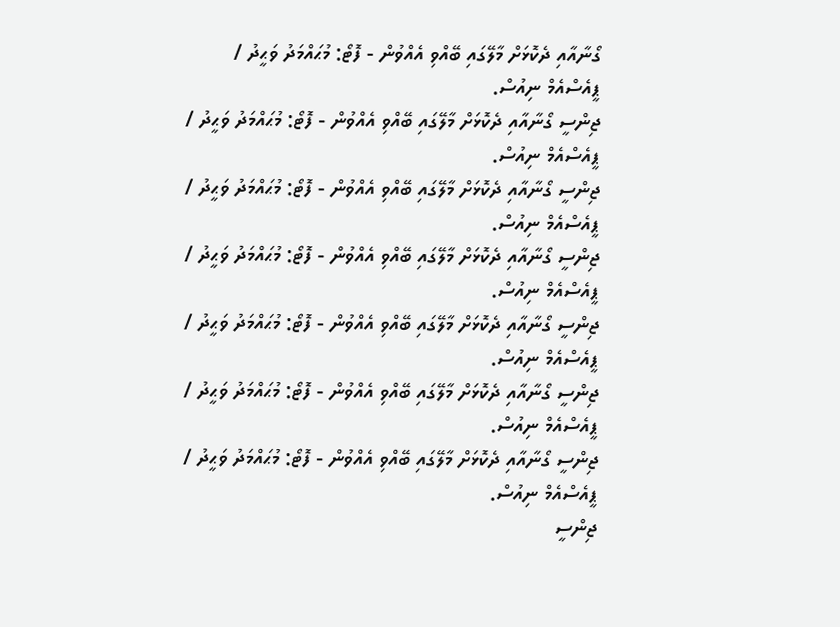ގޯނާއާއި ދެކޮޅަށް މާލޭގައި ބޭއްވި އެއްވުން - ފޮޓޯ: މުޙައްމަދު ވަޙީދު / ޕީއެސްއެމް ނިއުސް.
ޖިންސީ ގޯނާއާއި ދެކޮޅަށް މާލޭގައި ބޭއްވި އެއްވުން - ފޮޓޯ: މުޙައްމަދު ވަޙީދު / ޕީއެސްއެމް ނިއުސް.
ޖިންސީ ގޯނާއާއި ދެކޮޅަށް މާލޭގައި ބޭއްވި އެއްވުން - ފޮޓޯ: މުޙައްމަދު ވަޙީދު / ޕީއެސްއެމް ނިއުސް.
ޖިންސީ ގޯނާއާއި ދެކޮޅަށް މާލޭގައި ބޭއްވި އެއްވުން - ފޮޓޯ: މުޙައްމަދު ވަޙީދު / ޕީއެސްއެމް ނިއުސް.
ޖިންސީ ގޯނާއާއި ދެކޮޅަށް މާލޭގައި ބޭއްވި އެއްވުން - ފޮޓޯ: މުޙައްމަދު ވަޙީދު / ޕީއެސްއެމް ނިއުސް.
ޖިންސީ ގޯނާއާއި ދެކޮޅަށް މާލޭގައި ބޭއްވި އެއްވުން - ފޮޓޯ: މުޙައްމަދު ވަޙީދު / ޕީއެސްއެމް ނިއުސް.
ޖިންސީ ގޯނާއާއި ދެކޮޅަށް މާލޭގައި ބޭއްވި އެއްވުން - ފޮޓޯ: މުޙައްމަދު ވަޙީދު / ޕީއެސްއެމް ނިއުސް.
ޖިންސީ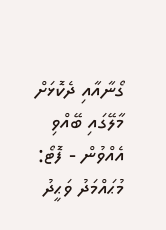ގޯނާއާއި ދެކޮޅަށް މާލޭގައި ބޭއްވި އެއްވުން - ފޮޓޯ: މުޙައްމަދު ވަޙީދު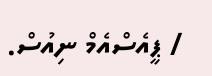/ ޕީއެސްއެމް ނިއުސް.